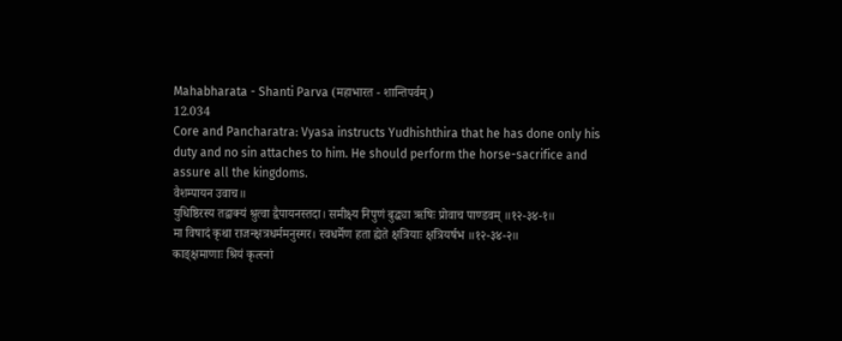Mahabharata - Shanti Parva (महाभारत - शान्तिपर्वम्)
12.034
Core and Pancharatra: Vyasa instructs Yudhishthira that he has done only his duty and no sin attaches to him. He should perform the horse-sacrifice and assure all the kingdoms.
वैशम्पायन उवाच॥
युधिष्ठिरस्य तद्वाक्यं श्रुत्वा द्वैपायनस्तदा। समीक्ष्य निपुणं बुद्ध्या ऋषिः प्रोवाच पाण्डवम् ॥१२-३४-१॥
मा विषादं कृथा राजन्क्षत्रधर्ममनुस्मर। स्वधर्मेण हता ह्येते क्षत्रियाः क्षत्रियर्षभ ॥१२-३४-२॥
काङ्क्षमाणाः श्रियं कृत्स्नां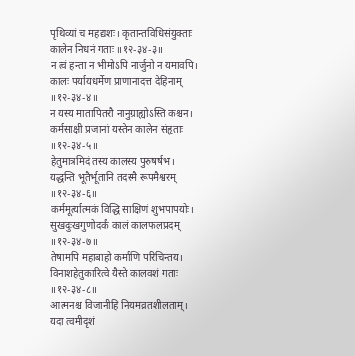पृथिव्यां च महद्यशः। कृतान्तविधिसंयुक्ताः कालेन निधनं गताः ॥१२-३४-३॥
न त्वं हन्ता न भीमोऽपि नार्जुनो न यमावपि। कालः पर्यायधर्मेण प्राणानादत्त देहिनाम् ॥१२-३४-४॥
न यस्य मातापितरौ नानुग्राह्योऽस्ति कश्चन। कर्मसाक्षी प्रजानां यस्तेन कालेन संहृताः ॥१२-३४-५॥
हेतुमात्रमिदं तस्य कालस्य पुरुषर्षभ। यद्धन्ति भूतैर्भूतानि तदस्मै रूपमैश्वरम् ॥१२-३४-६॥
कर्ममूर्त्यात्मकं विद्धि साक्षिणं शुभपापयोः। सुखदुःखगुणोदर्कं कालं कालफलप्रदम् ॥१२-३४-७॥
तेषामपि महाबाहो कर्माणि परिचिन्तय। विनाशहेतुकारित्वे यैस्ते कालवशं गताः ॥१२-३४-८॥
आत्मनश्च विजानीहि नियमव्रतशीलताम्। यदा त्वमीदृशं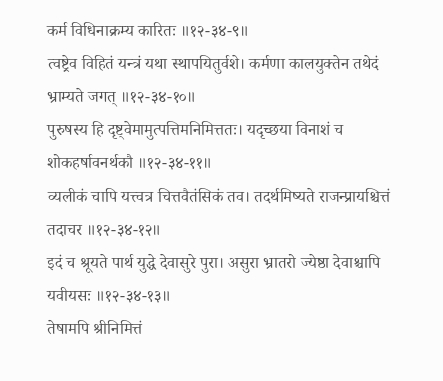कर्म विधिनाक्रम्य कारितः ॥१२-३४-९॥
त्वष्ट्रेव विहितं यन्त्रं यथा स्थापयितुर्वशे। कर्मणा कालयुक्तेन तथेदं भ्राम्यते जगत् ॥१२-३४-१०॥
पुरुषस्य हि दृष्ट्वेमामुत्पत्तिमनिमित्ततः। यदृच्छया विनाशं च शोकहर्षावनर्थकौ ॥१२-३४-११॥
व्यलीकं चापि यत्त्वत्र चित्तवैतंसिकं तव। तदर्थमिष्यते राजन्प्रायश्चित्तं तदाचर ॥१२-३४-१२॥
इदं च श्रूयते पार्थ युद्धे देवासुरे पुरा। असुरा भ्रातरो ज्येष्ठा देवाश्चापि यवीयसः ॥१२-३४-१३॥
तेषामपि श्रीनिमित्तं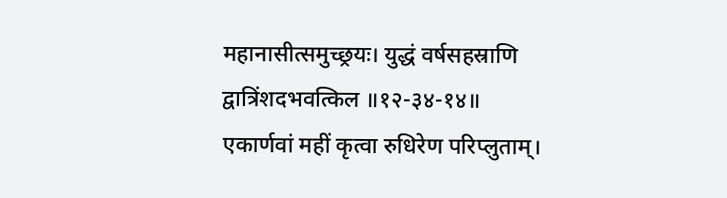महानासीत्समुच्छ्रयः। युद्धं वर्षसहस्राणि द्वात्रिंशदभवत्किल ॥१२-३४-१४॥
एकार्णवां महीं कृत्वा रुधिरेण परिप्लुताम्।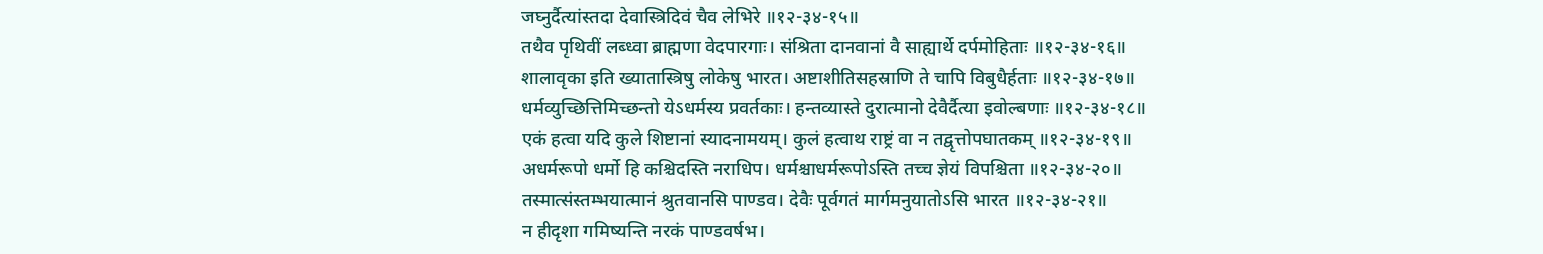जघ्नुर्दैत्यांस्तदा देवास्त्रिदिवं चैव लेभिरे ॥१२-३४-१५॥
तथैव पृथिवीं लब्ध्वा ब्राह्मणा वेदपारगाः। संश्रिता दानवानां वै साह्यार्थे दर्पमोहिताः ॥१२-३४-१६॥
शालावृका इति ख्यातास्त्रिषु लोकेषु भारत। अष्टाशीतिसहस्राणि ते चापि विबुधैर्हताः ॥१२-३४-१७॥
धर्मव्युच्छित्तिमिच्छन्तो येऽधर्मस्य प्रवर्तकाः। हन्तव्यास्ते दुरात्मानो देवैर्दैत्या इवोल्बणाः ॥१२-३४-१८॥
एकं हत्वा यदि कुले शिष्टानां स्यादनामयम्। कुलं हत्वाथ राष्ट्रं वा न तद्वृत्तोपघातकम् ॥१२-३४-१९॥
अधर्मरूपो धर्मो हि कश्चिदस्ति नराधिप। धर्मश्चाधर्मरूपोऽस्ति तच्च ज्ञेयं विपश्चिता ॥१२-३४-२०॥
तस्मात्संस्तम्भयात्मानं श्रुतवानसि पाण्डव। देवैः पूर्वगतं मार्गमनुयातोऽसि भारत ॥१२-३४-२१॥
न हीदृशा गमिष्यन्ति नरकं पाण्डवर्षभ।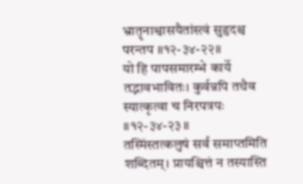भ्रातॄनाश्वासयैतांस्त्वं सुहृदश्च परन्तप ॥१२-३४-२२॥
यो हि पापसमारम्भे कार्ये तद्भावभावितः। कुर्वन्नपि तथैव स्यात्कृत्वा च निरपत्रपः ॥१२-३४-२३॥
तस्मिंस्तत्कलुषं सर्वं समाप्तमिति शब्दितम्। प्रायश्चित्तं न तस्यास्ति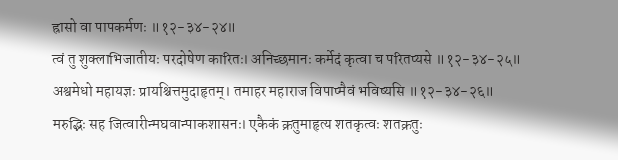ह्रासो वा पापकर्मणः ॥१२-३४-२४॥
त्वं तु शुक्लाभिजातीयः परदोषेण कारितः। अनिच्छमानः कर्मेदं कृत्वा च परितप्यसे ॥१२-३४-२५॥
अश्वमेधो महायज्ञः प्रायश्चित्तमुदाहृतम्। तमाहर महाराज विपाप्मैवं भविष्यसि ॥१२-३४-२६॥
मरुद्भिः सह जित्वारीन्मघवान्पाकशासनः। एकैकं क्रतुमाहृत्य शतकृत्वः शतक्रतुः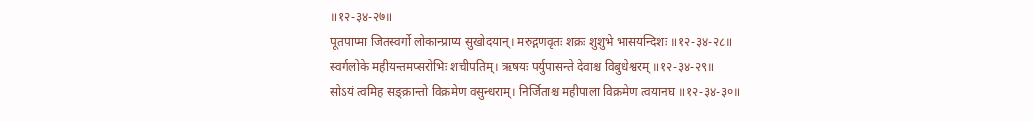॥१२-३४-२७॥
पूतपाप्मा जितस्वर्गो लोकान्प्राप्य सुखोदयान्। मरुद्गणवृतः शक्रः शुशुभे भासयन्दिशः ॥१२-३४-२८॥
स्वर्गलोके महीयन्तमप्सरोभिः शचीपतिम्। ऋषयः पर्युपासन्ते देवाश्च विबुधेश्वरम् ॥१२-३४-२९॥
सोऽयं त्वमिह सङ्क्रान्तो विक्रमेण वसुन्धराम्। निर्जिताश्च महीपाला विक्रमेण त्वयानघ ॥१२-३४-३०॥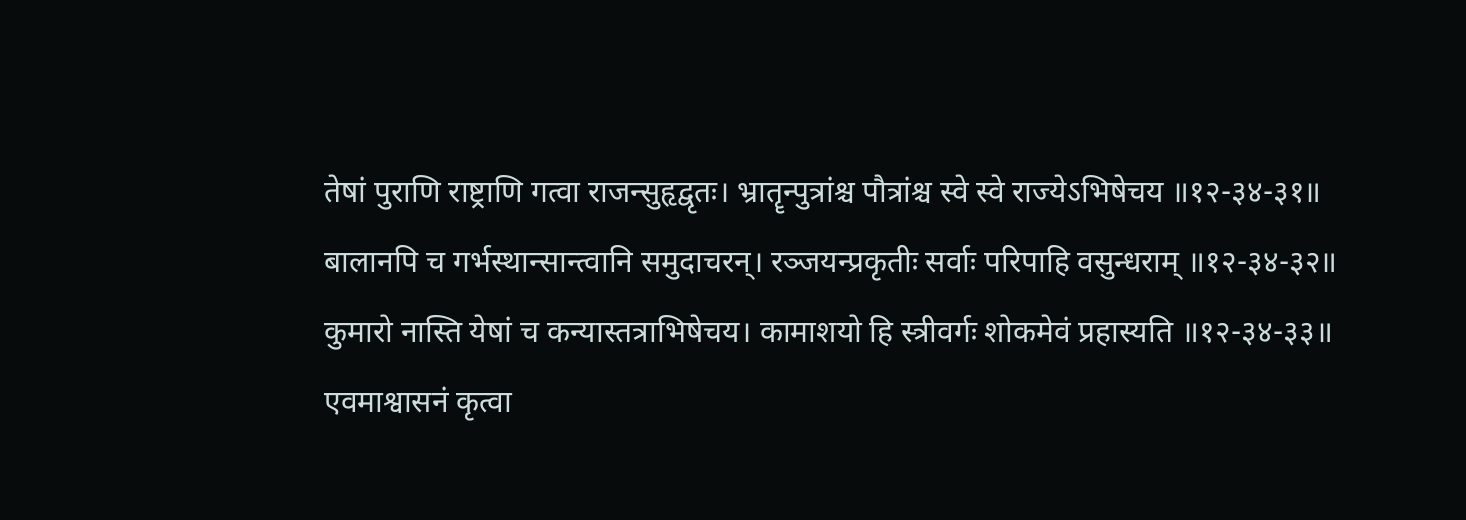तेषां पुराणि राष्ट्राणि गत्वा राजन्सुहृद्वृतः। भ्रातॄन्पुत्रांश्च पौत्रांश्च स्वे स्वे राज्येऽभिषेचय ॥१२-३४-३१॥
बालानपि च गर्भस्थान्सान्त्वानि समुदाचरन्। रञ्जयन्प्रकृतीः सर्वाः परिपाहि वसुन्धराम् ॥१२-३४-३२॥
कुमारो नास्ति येषां च कन्यास्तत्राभिषेचय। कामाशयो हि स्त्रीवर्गः शोकमेवं प्रहास्यति ॥१२-३४-३३॥
एवमाश्वासनं कृत्वा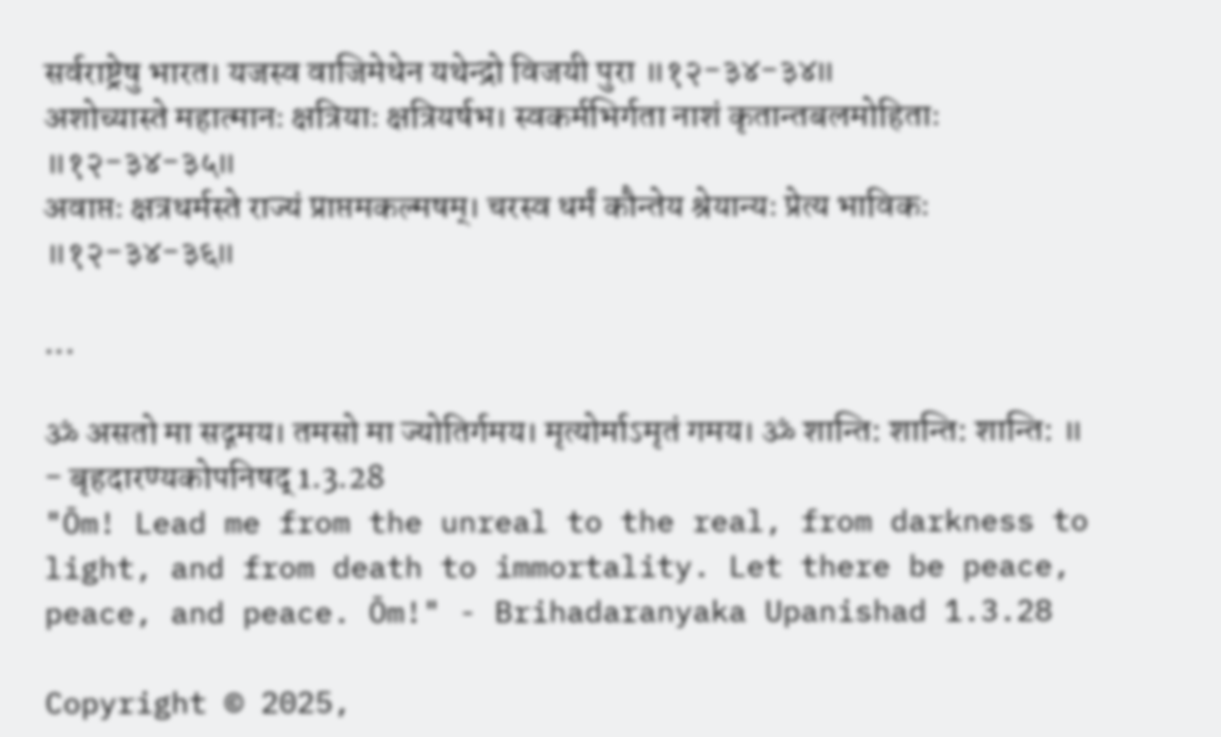सर्वराष्ट्रेषु भारत। यजस्व वाजिमेधेन यथेन्द्रो विजयी पुरा ॥१२-३४-३४॥
अशोच्यास्ते महात्मानः क्षत्रियाः क्षत्रियर्षभ। स्वकर्मभिर्गता नाशं कृतान्तबलमोहिताः ॥१२-३४-३५॥
अवाप्तः क्षत्रधर्मस्ते राज्यं प्राप्तमकल्मषम्। चरस्व धर्मं कौन्तेय श्रेयान्यः प्रेत्य भाविकः ॥१२-३४-३६॥

...

ॐ असतो मा सद्गमय। तमसो मा ज्योतिर्गमय। मृत्योर्माऽमृतं गमय। ॐ शान्ति: शान्ति: शान्ति: ॥ - बृहदारण्यकोपनिषद् 1.3.28
"Ōm! Lead me from the unreal to the real, from darkness to light, and from death to immortality. Let there be peace, peace, and peace. Ōm!" - Brihadaranyaka Upanishad 1.3.28

Copyright © 2025,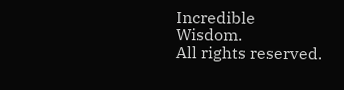Incredible Wisdom.
All rights reserved.